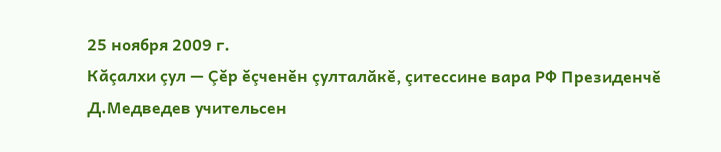25 ноября 2009 г.
Кăçалхи çул — Çĕр ĕçченĕн çулталăкĕ, çитессине вара РФ Президенчĕ Д.Медведев учительсен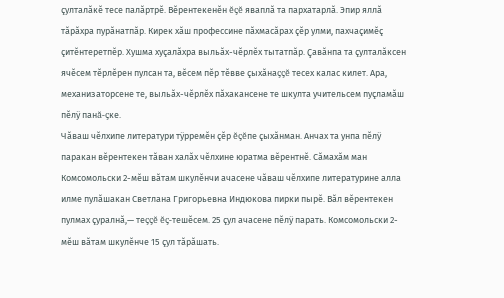çулталăкĕ тесе палăртрĕ. Вĕрентекенĕн ĕçĕ яваплă та пархатарлă. Эпир яллă тăрăхра пурăнатпăр. Кирек хăш профессине пăхмасăрах çĕр улми, пахчаçимĕç çитĕнтеретпĕр. Хушма хуçалăхра выльăх-чĕрлĕх тытатпăр. Çавăнпа та çулталăксен ячĕсем тĕрлĕрен пулсан та, вĕсем пĕр тĕвве çыхăнаççĕ тесех калас килет. Ара, механизаторсене те, выльăх-чĕрлĕх пăхакансене те шкулта учительсем пуçламăш пĕлÿ панă-çке.
Чăваш чĕлхипе литератури тÿрремĕн çĕр ĕçĕпе çыхăнман. Анчах та унпа пĕлÿ паракан вĕрентекен тăван халăх чĕлхине юратма вĕрентнĕ. Сăмахăм ман Комсомольски 2-мĕш вăтам шкулĕнчи ачасене чăваш чĕлхипе литературине алла илме пулăшакан Светлана Григорьевна Индюкова пирки пырĕ. Вăл вĕрентекен пулмах çуралнă,— теççĕ ĕç-тешĕсем. 25 çул ачасене пĕлÿ парать. Комсомольски 2-мĕш вăтам шкулĕнче 15 çул тăрăшать.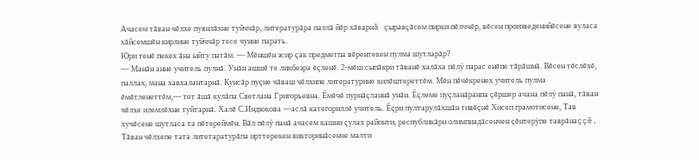Ачасем тăван чĕлхе пуянлăхне туйччăр, литературăра паллă йĕр хăварнă çыравçăсем пирки пĕлччĕр, вĕсен произведенийĕсене вуласа хăйсемшĕн кирлине туйччăр тесе чунне парать.
Юри тенĕ пекех ăна ыйту патăм. — Мĕншĕн эсир çак предметпа вĕрентекен пулма шутларăр?
— Манăн анне учитель пулнă. Унăн ашшĕ те ликбезра ĕçленĕ. 2-мĕш сыпăкри тăванĕ халăха пĕлÿ парас енĕпе тăрăшнă. Вĕсен тĕслĕхĕ, паллах, мана хавхалантарнă. Кунсăр пуçне чăваш чĕлхипе литературине килĕштереттĕм. Мĕн пĕчĕкренех учитель пулма ĕмĕтленеттĕм,— тет ăшă кулăпа Светлана Григорьевна. Ĕмĕчĕ пурнăçланнă унăн. Ĕçлеме пуçланăранпа çĕршер ачана пĕлÿ панă, тăван чĕлхе илемлĕхне туйтарнă. Халĕ С.Индюкова —аслă категориллĕ учитель. Ĕçри пултарулăхшăн тивĕçнĕ Хисеп грамотисене, Тав хучĕсене шутласа та пĕтереймĕн. Вăл пĕлÿ панă ачасем кашни çулах районти, республикăри олимпиадăсенчен çĕнтерÿпе таврăнаççĕ. Тăван чĕлхепе тата литетаратурăпа ирттерекен викторинăсенче малти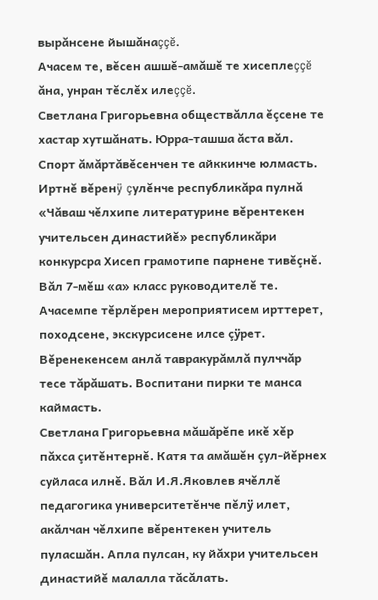вырăнсене йышăнаççĕ.
Ачасем те, вĕсен ашшĕ-амăшĕ те хисеплеççĕ ăна, унран тĕслĕх илеççĕ.
Светлана Григорьевна обществăлла ĕçсене те хастар хутшăнать. Юрра-ташша ăста вăл. Спорт ăмăртăвĕсенчен те айккинче юлмасть.
Иртнĕ вĕренÿ çулĕнче республикăра пулнă «Чăваш чĕлхипе литературине вĕрентекен учительсен династийĕ» республикăри конкурсра Хисеп грамотипе парнене тивĕçнĕ.
Вăл 7-мĕш «а» класс руководителĕ те. Ачасемпе тĕрлĕрен мероприятисем ирттерет, походсене, экскурсисене илсе çÿрет. Вĕренекенсем анлă тавракурăмлă пулччăр тесе тăрăшать. Воспитани пирки те манса каймасть.
Светлана Григорьевна мăшăрĕпе икĕ хĕр пăхса çитĕнтернĕ. Катя та амăшĕн çул-йĕрнех суйласа илнĕ. Вăл И.Я.Яковлев ячĕллĕ педагогика университетĕнче пĕлÿ илет, акăлчан чĕлхипе вĕрентекен учитель пуласшăн. Апла пулсан, ку йăхри учительсен династийĕ малалла тăсăлать.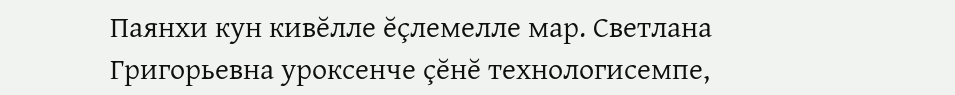Паянхи кун кивĕлле ĕçлемелле мар. Светлана Григорьевна уроксенче çĕнĕ технологисемпе,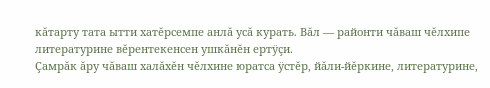кăтарту тата ытти хатĕрсемпе анлă усă курать. Вăл — районти чăваш чĕлхипе литературине вĕрентекенсен ушкăнĕн ертÿçи.
Çамрăк ăру чăваш халăхĕн чĕлхине юратса ÿстĕр, йăли-йĕркине, литературине,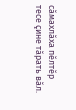сăмахлăха пĕлтĕр тесе çине тăрать вăл.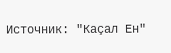Источник: "Каçал Ен"